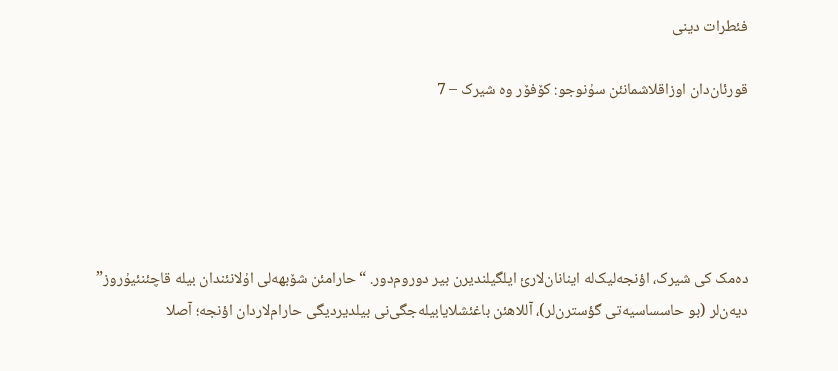فئطرات دینی

قورئان‌دان اوزاقلاشمانئن سۇنوجو: کۆفۆر وە شیرک – 7





دەمک کی شیرک، اؤنجەلیک‌لە اینانان‌لارئ ایلگیلندیرن بیر دوروم‌دور. “حارامئن شۆبهەلی اۇلانئندان بیلە قاچئنئیۇروز” دیەن‌لر (بو حاسساسیەتی گؤسترن‌لر)، آللاهئن باغئشلایابیلەجگی‌نی بیلدیردیگی حارام‌لاردان اؤنجە؛ آصلا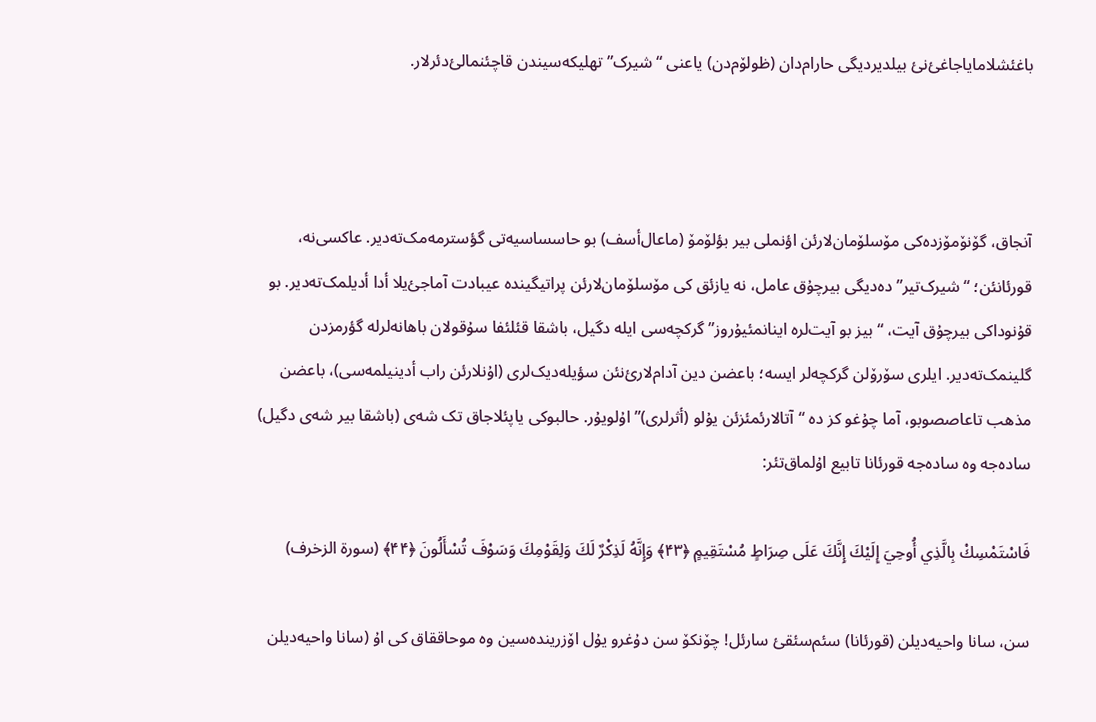باغئشلامایاجاغئ‌نئ بیلدیردیگی حارام‌دان (ظولۆم‌دن) یاعنی “شیرک” تهلیکەسیندن قاچئنمالئ‌دئرلار.



آنجاق، گۆنۆمۆزدەکی مۆسلۆمان‌لارئن اؤنملی بیر بؤلۆمۆ (ماعال‌أسف) بو حاسساسیەتی گؤسترمەمک‌تەدیر. عاکسی‌نە، قورئانئن؛ “شیرک‌تیر” دەدیگی بیرچۇق عامل، نە یازئق کی مۆسلۆمان‌لارئن پراتیگیندە عیبادت آماجئ‌یلا أدا أدیلمک‌تەدیر. بو قۇنوداکی بیرچۇق آیت، “بیز بو آیت‌لرە اینانمئیۇروز” گرکچەسی ایلە دگیل، باشقا قئلئفا سۇقولان باهانەلرلە گؤرمزدن گلینمک‌تەدیر. ایلری سۆرۆلن گرکچەلر ایسە؛ باعضن دین آدام‌لارئ‌نئن سؤیلەدیک‌لری (اۇنلارئن راب أدینیلمەسی)، باعضن مذهب تاعاصصوبو، آما چۇغو کز دە “آتالارئمئزئن یۇلو (أثرلری)” اۇلویۇر. حالبوکی یاپئلاجاق تک شەی (باشقا بیر شەی دگیل) سادەجە وە سادەجە قورئانا تابیع اۇلماق‌تئر:

فَاسْتَمْسِكْ بِالَّذِي أُوحِيَ إِلَيْكَ إِنَّكَ عَلَى صِرَاطٍ مُسْتَقِيمٍ ﴿۴۳﴾ وَإِنَّهُ لَذِكْرٌ لَكَ وَلِقَوْمِكَ وَسَوْفَ تُسْأَلُونَ ﴿۴۴﴾ (سورة الزخرف)

سن، سانا واحیەدیلن (قورئانا) سئم‌سئقئ سارئل! چۆنکۆ سن دۇغرو یۇل اۆزریندەسین وە موحاققاق کی اۇ (سانا واحیەدیلن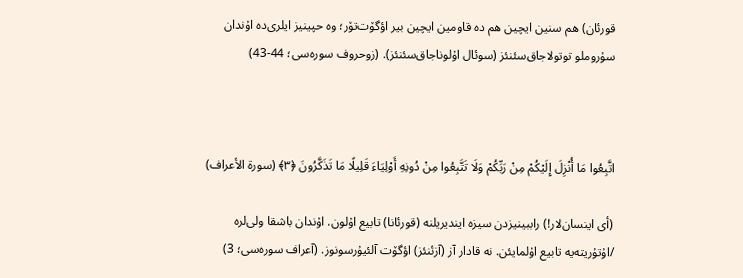قورئان) هم سنین ایچین هم دە قاومین ایچین بیر اؤگۆت‌تۆر؛ وە حپینیز ایلری‌دە اۇندان سۇروملو توتولاجاق‌سئنئز (سوئال اۇلوناجاق‌سئنئز). (زوحروف سورەسی؛ 44-43)



اتَّبِعُوا مَا أُنْزِلَ إِلَيْكُمْ مِنْ رَبِّكُمْ وَلَا تَتَّبِعُوا مِنْ دُونِهِ أَوْلِيَاءَ قَلِيلًا مَا تَذَكَّرُونَ ﴿۳﴾ (سورة الأعراف)

(أی اینسان‌لار!) راببینیزدن سیزە ایندیریلنە (قورئانا) تابیع اۇلون. اۇندان باشقا ولی‌لرە /اۇتۇریتەیە تابیع اۇلمایئن. نە قادار آز (آزئنئز) اؤگۆت آلئیۇرسونوز. (آعراف سورەسی؛ 3)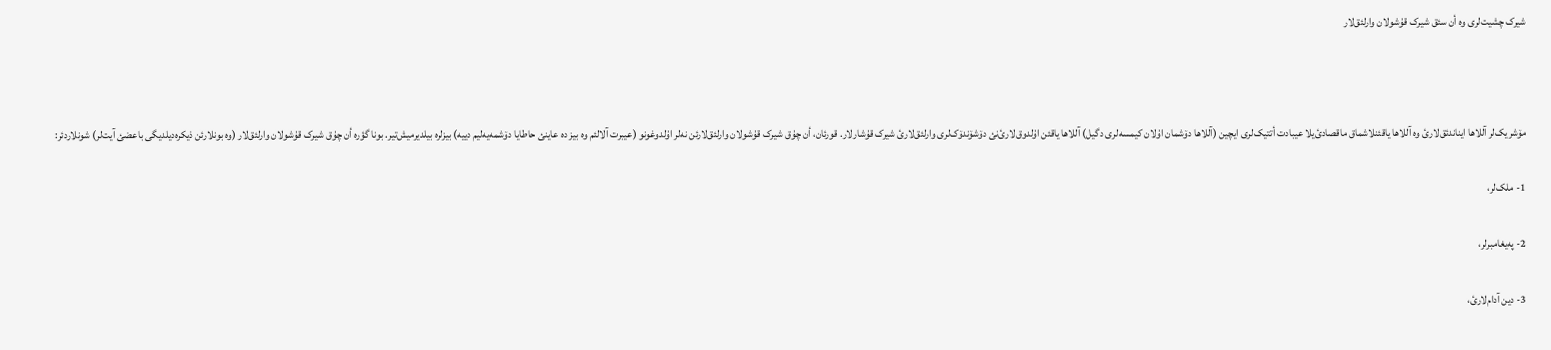شیرک چشیت‌لری وە أن سئق شیرک قۇشولان وارلئق‌لار



مۆشریک‌لر آللاها ایناندئق‌لارئ وە آللاها یاقئنلاشماق ماقصادئ‌یلا عیبادت أتتیک‌لری ایچین (آللاها دۆشمان اۇلان کیمسەلری دگیل) آللاها یاقئن اۇلدوق‌لارئ‌نئ دۆشۆندۆک‌لری وارلئق‌لارئ شیرک قۇشارلار. قورئان، أن چۇق شیرک قۇشولان وارلئق‌لارئن نەلر اۇلدوغونو (عیبرت آلالئم وە بیز دە عاینئ حاطایا دۆشمەیەلیم دییە) بیزلرە بیلدیرمیش‌تیر. بونا گؤرە أن چۇق شیرک قۇشولان وارلئق‌لار (وە بونلارئن ذیکرەدیلدیگی باعضئ آیت‌لر) شونلاردئر:

1- ملک‌لر،

2- پەیغامبرلر،

3- دین آدام‌لارئ،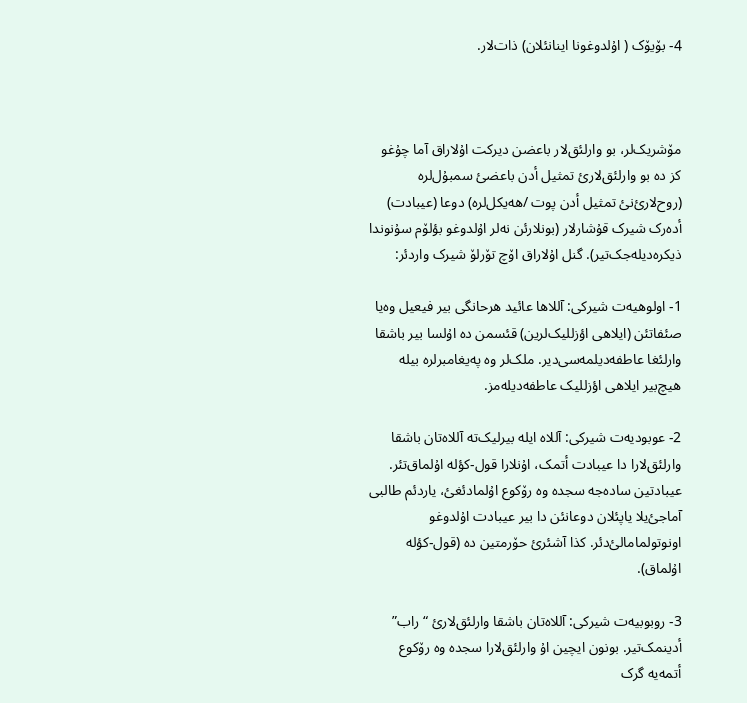4- بۆیۆک ( اۇلدوغونا اینانئلان) ذات‌لار.



مۆشریک‌لر، بو وارلئق‌لار باعضن دیرکت اۇلاراق آما چۇغو کز دە بو وارلئق‌لارئ تمثیل أدن باعضئ سمبۇل‌لرە (روح‌لارئ‌نئ تمثیل أدن پوت /هەیکل‌لرە) دوعا (عیبادت) أدەرک شیرک قۇشارلار (بونلارئن نەلر اۇلدوغو بؤلۆم سۇنوندا ذیکرەدیلەجک‌تیر). گنل اۇلاراق اۆچ تۆرلۆ شیرک واردئر:

1- اولوهیەت شیرکی: آللاها عائید هرحانگی بیر فیعیل وەیا صئفاتئن (ایلاهی اؤزللیک‌لرین) قئسمن دە اۇلسا بیر باشقا وارلئغا عاطفەدیلمەسی‌دیر. ملک‌لر وە پەیغامبرلرە بیلە هیچ‌بیر ایلاهی اؤزللیک عاطفەدیلەمز.

2- عوبودیەت شیرکی: آللاە ایلە بیرلیک‌تە آللاەتان باشقا وارلئق‌لارا دا عیبادت أتمک، اۇنلارا قول-کؤلە اۇلماق‌تئر. عیبادتین سادەجە سجدە وە رۆکوع اۇلمادئغئ، یاردئم طالبی آماجئ‌یلا یاپئلان دوعانئن دا بیر عیبادت اۇلدوغو اونوتولمامالئ‌دئر. کذا آشئرئ حۆرمتین دە (قول-کؤلە اۇلماق).

3- روبوبیەت شیرکی: آللاەتان باشقا وارلئق‌لارئ “راب” أدینمک‌تیر. بونون ایچین اۇ وارلئق‌لارا سجدە وە رۆکوع أتمەیە گرک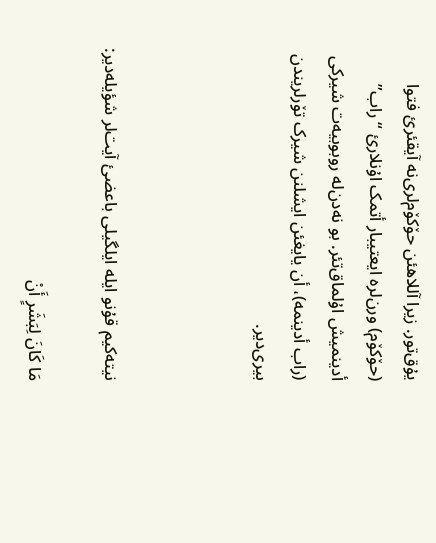یۇق‌تور. زیرا آللاهئن حۆکۆم‌لری‌نە آیقئرئ فتوا (حۆکۆم) ورن‌لرە ایعتیبار أتمک اۇنلارئ “راب” أدینمیش اۇلماق‌تئر. بو نەدن‌لە روبوبیەت شیرکی (راب أدینمە)، أن یایغئن ایشلنن شیرک تۆرلریندن بیری‌دیر.



نیتەکیم قۇنو ایلە ایلگیلی باعضئ آیت‌لر شؤیلەدیر:

مَا كَانَ لِبَشَرٍ أَنْ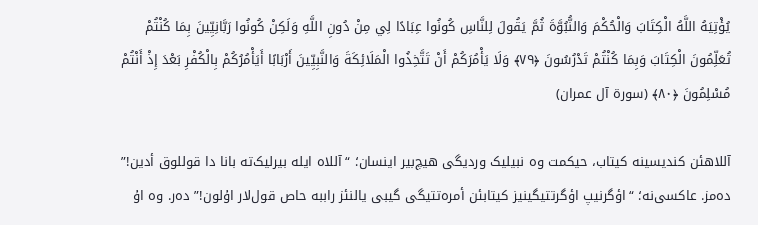يُؤْتِيَهُ اللَّهُ الْكِتَابَ وَالْحُكْمَ وَالنُّبُوَّةَ ثُمَّ يَقُولَ لِلنَّاسِ كُونُوا عِبَادًا لِي مِنْ دُونِ اللَّهِ وَلَكِنْ كُونُوا رَبَّانِيِّينَ بِمَا كُنْتُمْ تُعَلِّمُونَ الْكِتَابَ وَبِمَا كُنْتُمْ تَدْرُسُونَ ﴿۷۹﴾ وَلَا يَأْمُرَكُمْ أَنْ تَتَّخِذُوا الْمَلَائِكَةَ وَالنَّبِيِّينَ أَرْبَابًا أَيَأْمُرُكُمْ بِالْكُفْرِ بَعْدَ إِذْ أَنْتُمْ مُسْلِمُونَ ﴿۸۰﴾ (سورة آل عمران)

آللاهئن کندیسینە کیتاب، حیکمت وە نبیلیک وردیگی هیچ‌بیر اینسان؛ “آللاە ایلە بیرلیک‌تە بانا دا قوللوق أدین!” دەمز. عاکسی‌نە؛ “اؤگرنیپ اؤگرتتیگینیز کیتابئن أمرەتتیگی گیبی یالنئز راببە حاص قول‌لار اۇلون!” دەر. وە اۇ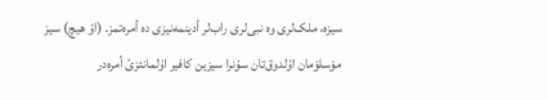سیزە، ملک‌لری وە نبی‌لری راب‌لر أدینمەنیزی دە أمرەتمز. (اۇ هیچ) سیز مۆسلۆمان اۇلدوق‌تان سۇنرا سیزین کافیر اۇلمانئزئ أمرەدر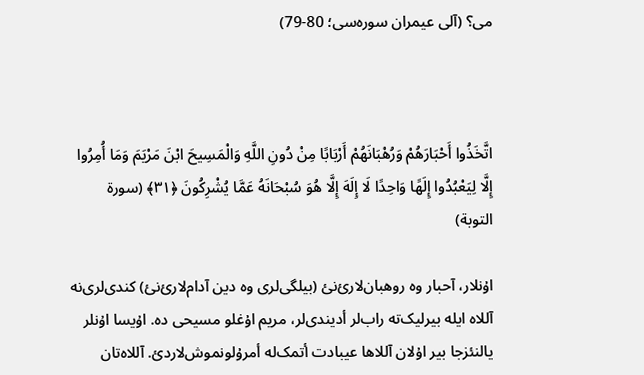می؟ (آلی عیمران سورەسی؛ 80-79)



اتَّخَذُوا أَحْبَارَهُمْ وَرُهْبَانَهُمْ أَرْبَابًا مِنْ دُونِ اللَّهِ وَالْمَسِيحَ ابْنَ مَرْيَمَ وَمَا أُمِرُوا إِلَّا لِيَعْبُدُوا إِلَهًا وَاحِدًا لَا إِلَهَ إِلَّا هُوَ سُبْحَانَهُ عَمَّا يُشْرِكُونَ ﴿۳۱﴾ (سورة التوبة)

اۇنلار، آحبار وە روهبان‌لارئ‌نئ (بیلگی‌لری وە دین آدام‌لارئ‌نئ) کندی‌لری‌نە آللاە ایلە بیرلیک‌تە راب‌لر أدیندی‌لر، مریم اۇغلو مسیحی دە. اۇیسا اۇنلر یالنئزجا بیر اۇلان آللاها عیبادت أتمک‌لە أمرۇلونموش‌لاردئ. آللاەتان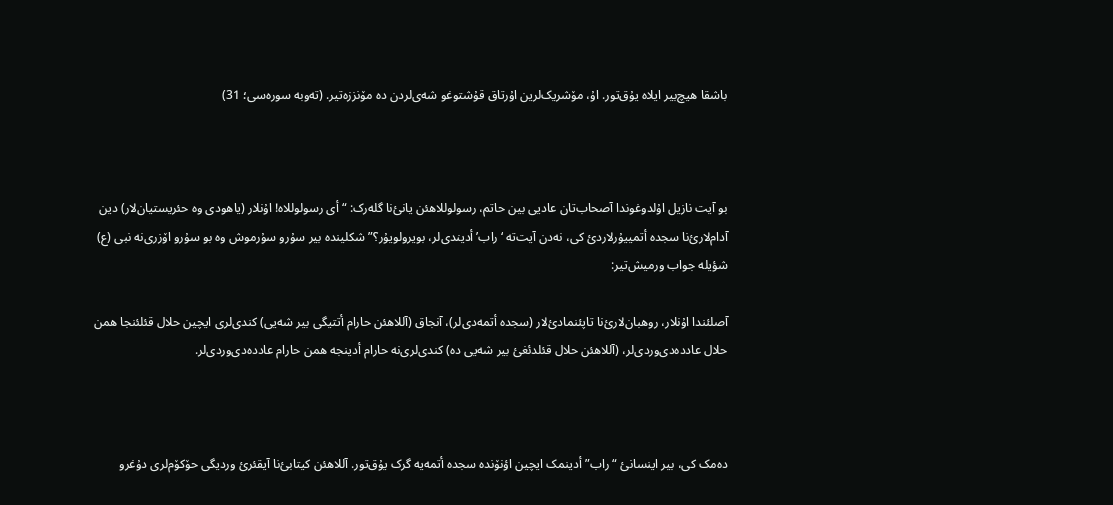باشقا هیچ‌بیر ایلاە یۇق‌تور. اۇ، مۆشریک‌لرین اۇرتاق قۇشتوغو شەی‌لردن دە مۆنززەتیر. (تەوبە سورەسی؛ 31)



بو آیت نازیل اۇلدوغوندا آصحاب‌تان عادیی بین حاتم، رسولوللاهئن یانئ‌نا گلەرک: “أی رسولوللاە! اۇنلار (یاهودی وە حئریستیان‌لار) دین آدام‌لارئ‌نا سجدە أتمییۇرلاردئ کی، نەدن آیت‌تە ‘راب’ أدیندی‌لر، بویرولویۇر؟” شکلیندە بیر سۇرو سۇرموش وە بو سۇرو اۆزری‌نە نبی (ع) شؤیلە جواب ورمیش‌تیر:

آصلئندا اۇنلار، روهبان‌لارئ‌نا تاپئنمادئ‌لار (سجدە أتمەدی‌لر)، آنجاق (آللاهئن حارام أتتیگی بیر شەیی) کندی‌لری ایچین حلال قئلئنجا همن حلال عاددەدی‌وردی‌لر، (آللاهئن حلال قئلدئغئ بیر شەیی دە) کندی‌لری‌نە حارام أدینجە همن حارام عاددەدی‌وردی‌لر.



دەمک کی، بیر اینسانئ “راب” أدینمک ایچین اؤنۆندە سجدە أتمەیە گرک یۇق‌تور. آللاهئن کیتابئ‌نا آیقئرئ وردیگی حۆکۆم‌لری دۇغرو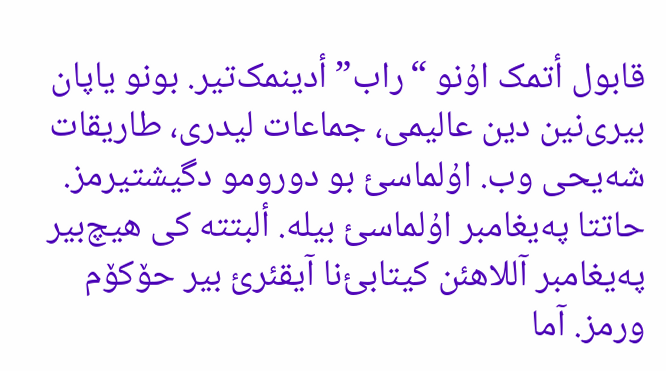قابول أتمک اۇنو “راب” أدینمک‌تیر. بونو یاپان بیری‌نین دین عالیمی، جماعات لیدری، طاریقات شەیحی وب. اۇلماسئ بو دورومو دگیشتیرمز. حاتتا پەیغامبر اۇلماسئ بیلە. ألبتتە کی هیچ‌بیر پەیغامبر آللاهئن کیتابئ‌نا آیقئرئ بیر حۆکۆم ورمز. آما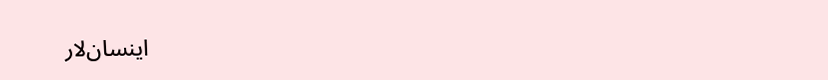اینسان‌لار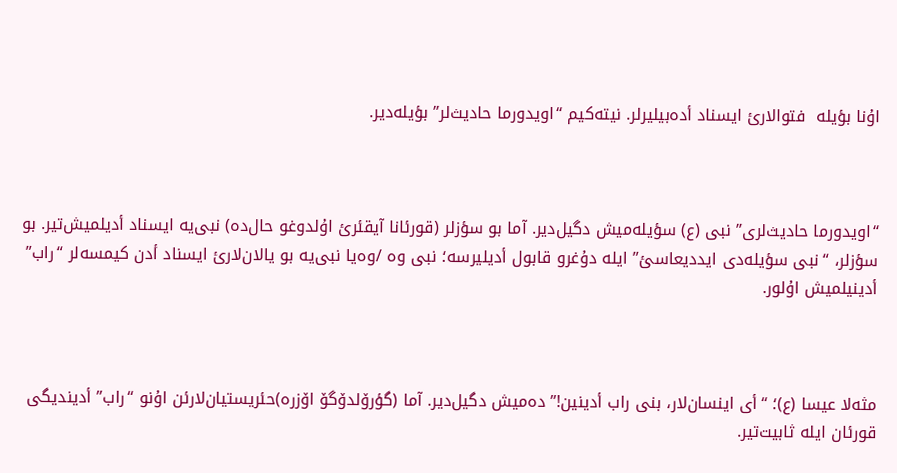اۇنا بؤیلە  فتوالارئ ایسناد أدەبیلیرلر. نیتەکیم “اویدورما حادیث‌لر” بؤیلەدیر.



“اویدورما حادیث‌لری” نبی (ع) سؤیلەمیش دگیل‌دیر. آما بو سؤزلر (قورئانا آیقئرئ اۇلدوغو حال‌دە) نبی‌یە ایسناد أدیلمیش‌تیر. بو سؤزلر، “نبی سؤیلەدی ایددیعاسئ” ایلە دۇغرو قابول أدیلیرسە؛ نبی وە /وەیا نبی‌یە بو یالان‌لارئ ایسناد أدن کیمسەلر “راب” أدینیلمیش اۇلور.



مثەلا عیسا (ع)؛ “أی اینسان‌لار، بنی راب أدینین!” دەمیش دگیل‌دیر. آما (گؤرۆلدۆگۆ اۆزرە)حئریستیان‌لارئن اۇنو “راب” أدیندیگی قورئان ایلە ثابیت‌تیر.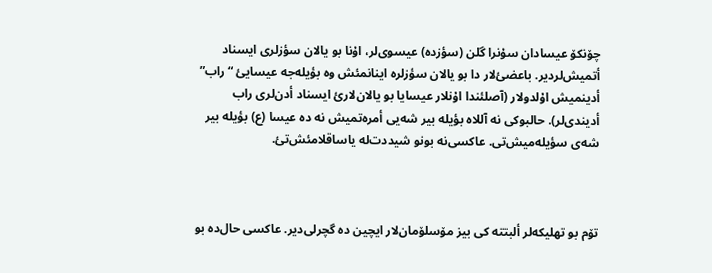چۆنکۆ عیسادان سۇنرا گلن (سؤزدە) عیسوی‌لر، اۇنا بو یالان سؤزلری ایسناد أتمیش‌لردیر. باعضئ‌لار دا بو یالان سؤزلرە اینانمئش وە بؤیلەجە عیسایئ “راب” أدینمیش اۇلدولار (آصلئندا اۇنلار عیسایا بو یالان‌لارئ ایسناد أدن‌لری راب أدیندی‌لر). حالبوکی نە آللاە بؤیلە بیر شەیی أمرەتمیش نە دە عیسا (ع) بؤیلە بیر شەی سؤیلەمیش‌تی. عاکسی‌نە بونو شیددت‌لە یاساقلامئش‌تئ.



تۆم بو تهلیکەلر ألبتتە کی بیز مۆسلۆمان‌لار ایچین دە گچرلی‌دیر. عاکسی حال‌دە بو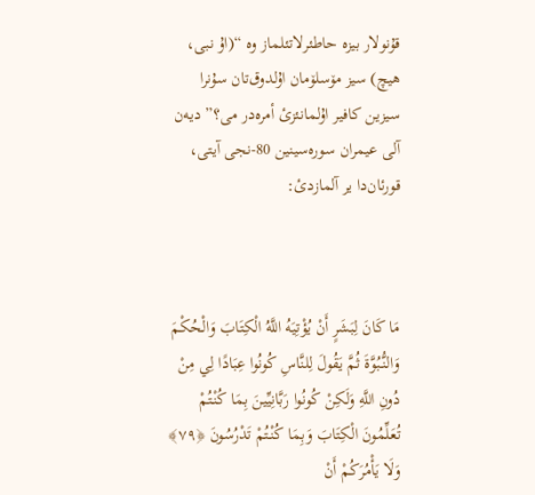قۇنولار بیزە حاطئرلاتئلماز وە “(اۇ نبی، هیچ) سیز مۆسلۆمان اۇلدوق‌تان سۇنرا سیزین کافیر اۇلمانئزئ أمرەدر می؟” دیەن آلی عیمران سورەسینین 80-نجی آیتی، قورئان‌دا یر آلمازدئ:



مَا كَانَ لِبَشَرٍ أَنْ يُؤْتِيَهُ اللَّهُ الْكِتَابَ وَالْحُكْمَ وَالنُّبُوَّةَ ثُمَّ يَقُولَ لِلنَّاسِ كُونُوا عِبَادًا لِي مِنْ دُونِ اللَّهِ وَلَكِنْ كُونُوا رَبَّانِيِّينَ بِمَا كُنْتُمْ تُعَلِّمُونَ الْكِتَابَ وَبِمَا كُنْتُمْ تَدْرُسُونَ ﴿۷۹﴾ وَلَا يَأْمُرَكُمْ أَنْ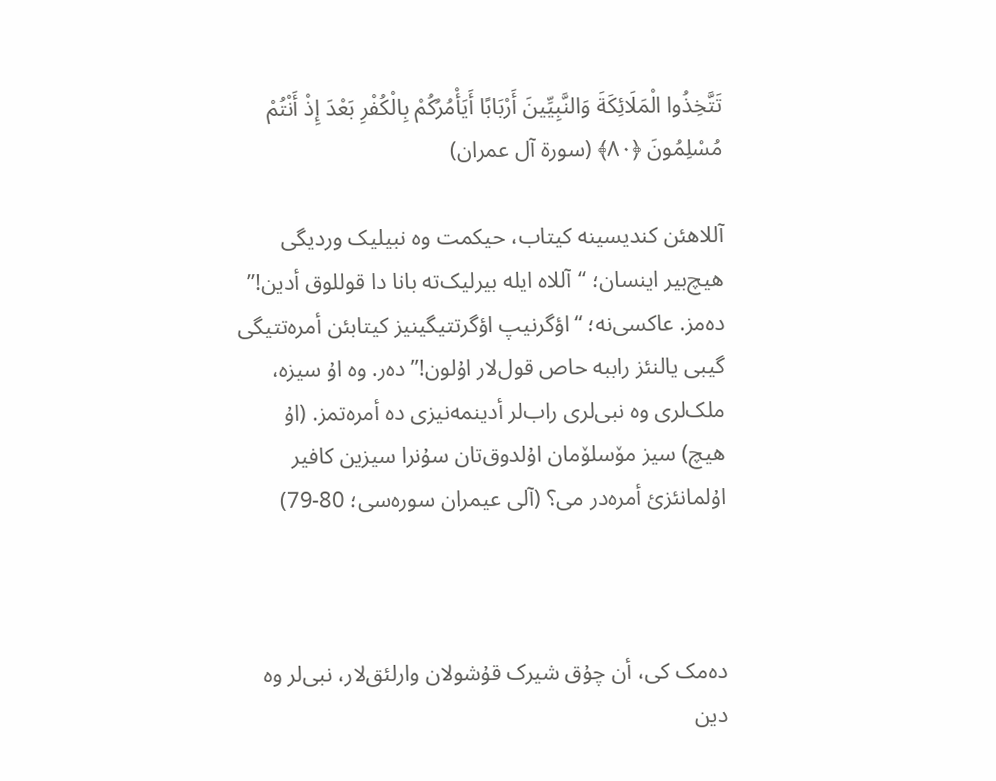تَتَّخِذُوا الْمَلَائِكَةَ وَالنَّبِيِّينَ أَرْبَابًا أَيَأْمُرُكُمْ بِالْكُفْرِ بَعْدَ إِذْ أَنْتُمْ مُسْلِمُونَ ﴿۸۰﴾ (سورة آل عمران)

آللاهئن کندیسینە کیتاب، حیکمت وە نبیلیک وردیگی هیچ‌بیر اینسان؛ “آللاە ایلە بیرلیک‌تە بانا دا قوللوق أدین!” دەمز. عاکسی‌نە؛ “اؤگرنیپ اؤگرتتیگینیز کیتابئن أمرەتتیگی گیبی یالنئز راببە حاص قول‌لار اۇلون!” دەر. وە اۇ سیزە، ملک‌لری وە نبی‌لری راب‌لر أدینمەنیزی دە أمرەتمز. (اۇ هیچ) سیز مۆسلۆمان اۇلدوق‌تان سۇنرا سیزین کافیر اۇلمانئزئ أمرەدر می؟ (آلی عیمران سورەسی؛ 80-79)



دەمک کی، أن چۇق شیرک قۇشولان وارلئق‌لار، نبی‌لر وە دین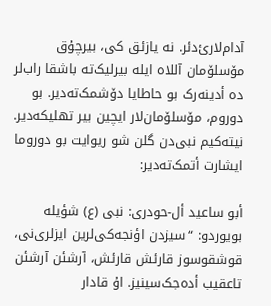آدام‌لارئ‌دئر. نە یازئق کی، بیرچۇق مۆسلۆمان آللاە ایلە بیرلیک‌تە باشقا راب‌لر دە أدینەرک بو حاطایا دۆشمک‌تەدیر. بو دوروم، مۆسلۆمان‌لار ایچین بیر تهلیکەدیر. نیتەکیم نبی‌دن گلن شو ریوایت بو دوروما ایشارت أتمک‌تەدیر:

أبو ساعید أل-حودری: نبی (ع) شؤیلە بویوردو: “سیزدن اؤنجەکی‌لرین ایزلری‌نی، قوشقوسوز قارئش قارئش، آرشئن آرشئن تاعقیب أدەجک‌سینیز. اۇ قادار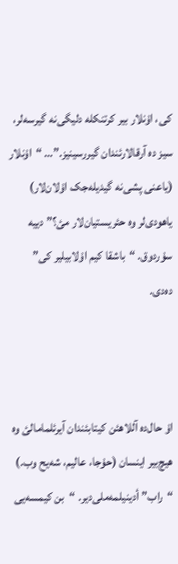کی، اۇنلار بیر کرتنکلە دلیگی‌نە گیرسەلر، سیز دە آرقالارئندان گیررسینیز.”… “اۇنلار (یاعنی پشی‌نە گیدیلەجک اۇلان‌لار) یاهودی‌لر وە حئریستیان‌لار مئ؟” دییە سۇردوق. “باشقا کیم اۇلابیلیر کی” دەدی.



اۇ حال‌دە آللاهئن کیتابئندان آیرئلمامالئ وە هیچ‌بیر اینسان (حۇجا، عالیم، شەیح وب.) “راب” أدینیلمەملی‌دیر. “بن کیمسەیی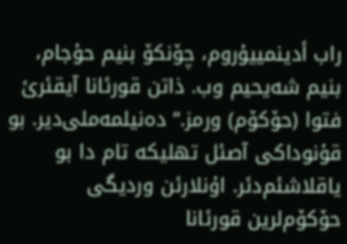راب أدینمییۇروم، چۆنکۆ بنیم حۇجام، بنیم شەیحیم وب. ذاتن قورئانا آیقئرئ فتوا (حۆکۆم) ورمز.” دەنیلمەملی‌دیر. بو قۇنوداکی آصئل تهلیکە تام دا بو یاقلاشئم‌دئر. اۇنلارئن وردیگی حۆکۆم‌لرین قورئانا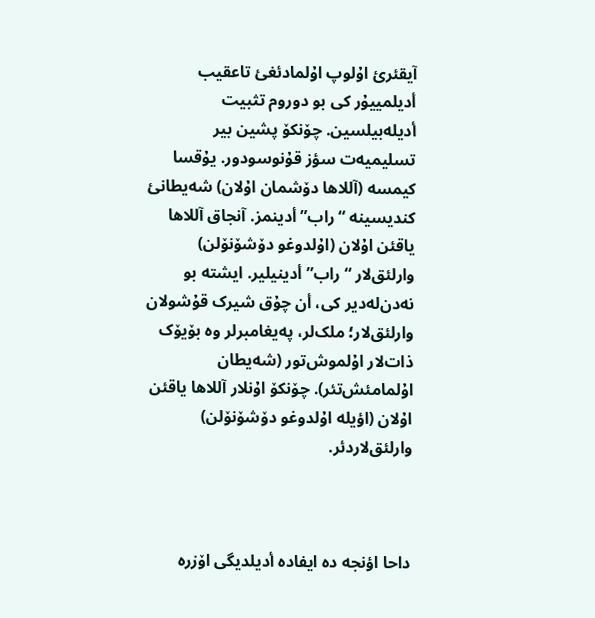آیقئرئ اۇلوپ اۇلمادئغئ تاعقیب أدیلمییۇر کی بو دوروم تثبیت أدیلەبیلسین. چۆنکۆ پشین بیر تسلیمیەت سؤز قۇنوسودور. یۇقسا کیمسە (آللاها دۆشمان اۇلان) شەیطانئ کندیسینە “راب” أدینمز. آنجاق آللاها یاقئن اۇلان (اۇلدوغو دۆشۆنۆلن) وارلئق‌لار “راب” أدینیلیر. ایشتە بو نەدن‌لەدیر کی، أن چۇق شیرک قۇشولان وارلئق‌لار؛ ملک‌لر، پەیغامبرلر وە بۆیۆک ذات‌لار اۇلموش‌تور (شەیطان اۇلمامئش‌تئر). چۆنکۆ اۇنلار آللاها یاقئن اۇلان (اؤیلە اۇلدوغو دۆشۆنۆلن) وارلئق‌لاردئر.



داحا اؤنجە دە ایفادە أدیلدیگی اۆزرە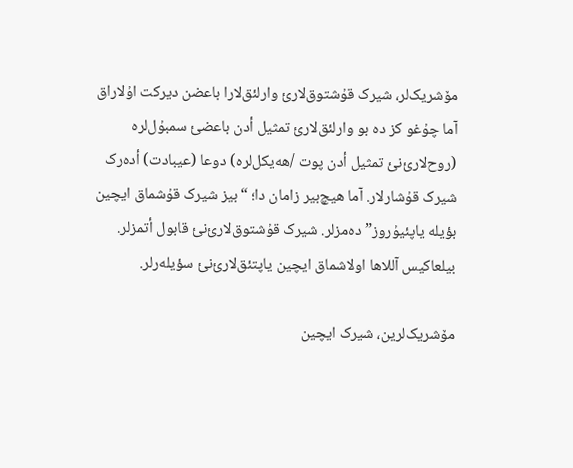مۆشریک‌لر، شیرک قۇشتوق‌لارئ وارلئق‌لارا باعضن دیرکت اۇلاراق آما چۇغو کز دە بو وارلئق‌لارئ تمثیل أدن باعضئ سمبۇل‌لرە (روح‌لارئ‌نئ تمثیل أدن پوت /هەیکل‌لرە) دوعا (عیبادت) أدەرک شیرک قۇشارلار. آما هیچ‌بیر زامان دا؛ “بیز شیرک قۇشماق ایچین بؤیلە یاپئیۇروز” دەمزلر. شیرک قۇشتوق‌لارئ‌نئ قابول أتمزلر. بیلعاکیس آللاها اولاشماق ایچین یاپتئق‌لارئ‌نئ سؤیلەرلر.

مۆشریک‌لرین، شیرک ایچین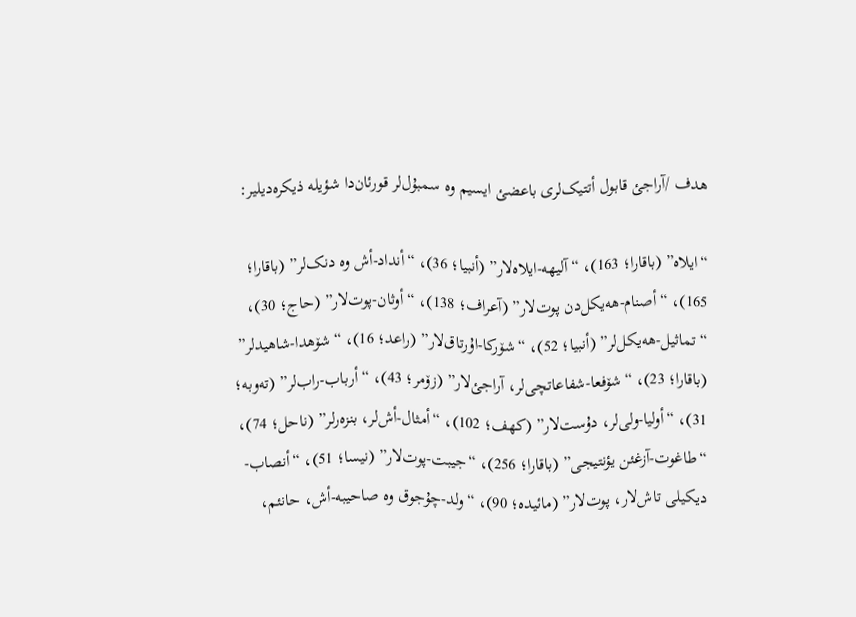هدف /آراجئ قابول أتتیک‌لری باعضئ ایسیم وە سمبۇل‌لر قورئان‌دا شؤیلە ذیکرەدیلیر:

“ایلاە” (باقارا؛ 163)، “آلیهە-ایلاەلار” (أنبیا؛ 36)، “أنداد-أش وە دنک‌لر” (باقارا؛ 165)، “أصنام-هەیکل‌دن پوت‌لار” (آعراف؛ 138)، “أوثان-پوت‌لار” (حاج؛ 30)، “تماثیل-هەیکل‌لر” (أنبیا؛ 52)، “شۆرکا-اۇرتاق‌لار” (راعد؛ 16)، “شۆهدا-شاهیدلر” (باقارا؛ 23)، “شۆفعا-شفاعاتچی‌لر، آراجئ‌لار” (زۆمر؛ 43)، “أرباب-راب‌لر” (تەوبە؛ 31)، “أولیا-ولی‌لر، دۇست‌لار” (کهف؛ 102)، “أمثال-أش‌لر، بنزەرلر” (ناحل؛ 74)، “طاغوت-آزغئن یؤنتیجی” (باقارا؛ 256)، “جیبت-پوت‌لار” (نیسا؛ 51)، “أنصاب-دیکیلی تاش‌لار، پوت‌لار” (مائیدە؛ 90)، “ولد-چۇجوق وە صاحیبە-أش، حانئم،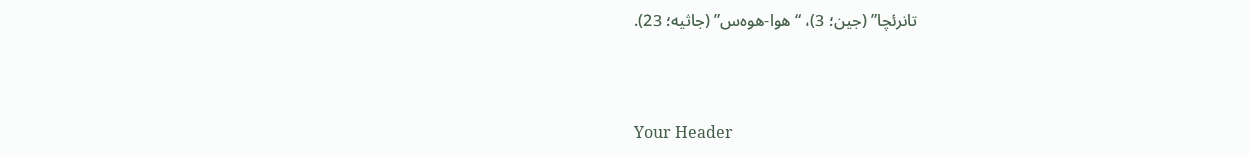تانرئچا” (جین؛ 3)، “هوا-هوەس” (جاثیە؛ 23).



Your Header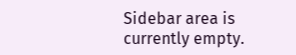Sidebar area is currently empty.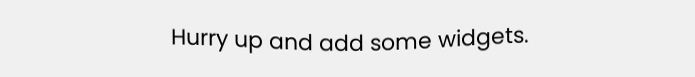Hurry up and add some widgets.